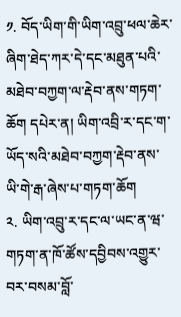༡. བོད་ཡིག་གི་ཡིག་འབྲུ་ཕལ་ཆེར་ཞིག་ཐེད་ཀར་དེ་དང་མཐུན་པའི་མཐེབ་བཀྱག་ལ་རྡེབ་ནས་གཏག་ཆོག དཔེར་ན། ཡིག་འབྲི་ར་དང་ག་ཡོད་སའི་མཐེབ་བཀྱག་རྡེབ་ནས་ཡི་གེ་རྒ་ཞེས་པ་གཏག་ཆོག
༢. ཡིག་འབྲུ་ར་དང་ལ་ཡང་ན་ཝ་གཏག་ན་ཁོ་ཚོས་དབྱིབས་འགྱུར་བར་བསམ་བློ་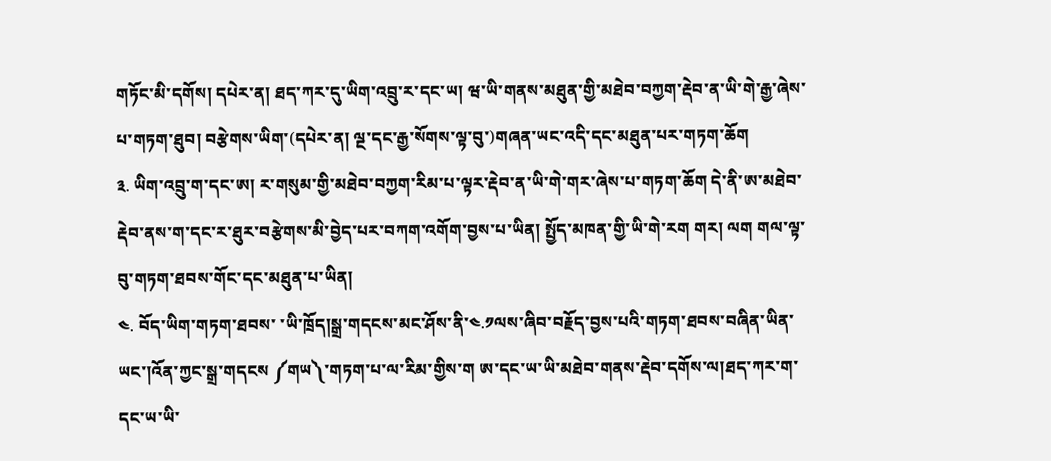གཏོང་མི་དགོས། དཔེར་ན། ཐད་ཀར་དུ་ཡིག་འབྲུ་ར་དང་ཡ། ཝ་ཡི་གནས་མཐུན་གྱི་མཐེབ་བཀྱག་རྡེབ་ན་ཡི་གེ་རྒྱ་ཞེས་པ་གཏག་ཐུབ། བརྩེགས་ཡིག་(དཔེར་ན། ལྔ་དང་རྒྱ་སོགས་ལྟ་བུ་)གཞན་ཡང་འདི་དང་མཐུན་པར་གཏག་ཆོག
༣. ཡིག་འབྲུ་ག་དང་ཨ། ར་གསུམ་གྱི་མཐེབ་བཀྱག་རིམ་པ་ལྟར་རྡེབ་ན་ཡི་གེ་གར་ཞེས་པ་གཏག་ཆོག དེ་ནི་ཨ་མཐེབ་རྡེབ་ནས་ག་དང་ར་ཐུར་བརྩེགས་མི་བྱེད་པར་བཀག་འགོག་བྱས་པ་ཡིན། སྤྱོད་མཁན་གྱི་ཡི་གེ་རག གར། ལག གལ་ལྟ་བུ་གཏག་ཐབས་གོང་དང་མཐུན་པ་ཡིན།
༤. བོད་ཡིག་གཏག་ཐབས་ ་ཡི་ཁྲོད།སྒྲ་གདངས་མང་ཤོས་ནི་༤.༡ལས་ཞིབ་བརྗོད་བྱས་པའི་གཏག་ཐབས་བཞིན་ཡིན་ཡང་།འོན་ཀྱང་སྒྲ་གདངས ༼གཡ༽་གཏག་པ་ལ་རིམ་གྱིས་ག ཨ་དང་ཡ་ཡི་མཐེབ་གནས་རྡེབ་དགོས་ལ།ཐད་ཀར་ག་དང་ཡ་ཡི་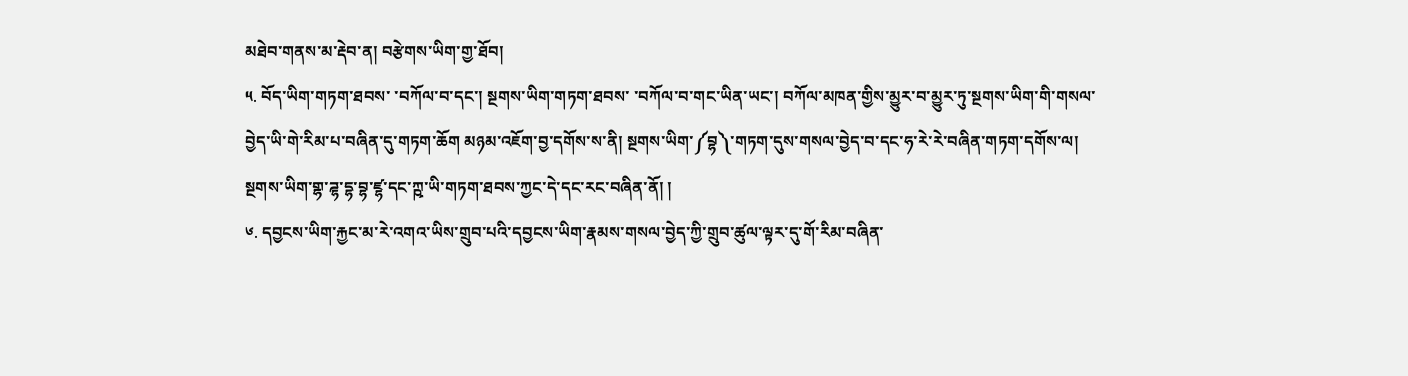མཐེབ་གནས་མ་རྡེབ་ན། བརྩེགས་ཡིག་གྱ་ཐོབ།
༥. བོད་ཡིག་གཏག་ཐབས་ ་བཀོལ་བ་དང་། སྔགས་ཡིག་གཏག་ཐབས་ ་བཀོལ་བ་གང་ཡིན་ཡང་། བཀོལ་མཁན་གྱིས་མྱུར་བ་མྱུར་ཏུ་སྔགས་ཡིག་གི་གསལ་བྱེད་ཡི་གེ་རིམ་པ་བཞིན་དུ་གཏག་ཆོག མཉམ་འཇོག་བྱ་དགོས་ས་ནི། སྔགས་ཡིག་༼བྷ༽་གཏག་དུས་གསལ་བྱེད་བ་དང་ཧ་རེ་རེ་བཞིན་གཏག་དགོས་ལ། སྔགས་ཡིག་གྷ་ཌྷ་དྷ་བྷ་ཛྷ་དང་ཀྵ་ཡི་གཏག་ཐབས་ཀྱང་དེ་དང་རང་བཞིན་ནོ། །
༦. དབྱངས་ཡིག་རྐྱང་མ་རེ་འགའ་ཡིས་གྲུབ་པའི་དབྱངས་ཡིག་རྣམས་གསལ་བྱེད་ཀྱི་གྲུབ་ཚུལ་ལྟར་དུ་གོ་རིམ་བཞིན་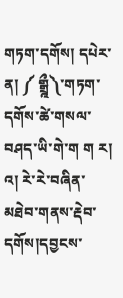གཏག་དགོས། དཔེར་ན། ༼ གྒྲྰྀ༽་གཏག་དགོས་ཚེ་གསལ་བཤད་ཡི་གེ་ག ག ར། འ། རེ་རེ་བཞིན་མཐེབ་གནས་རྡེབ་དགོས།དབྱངས་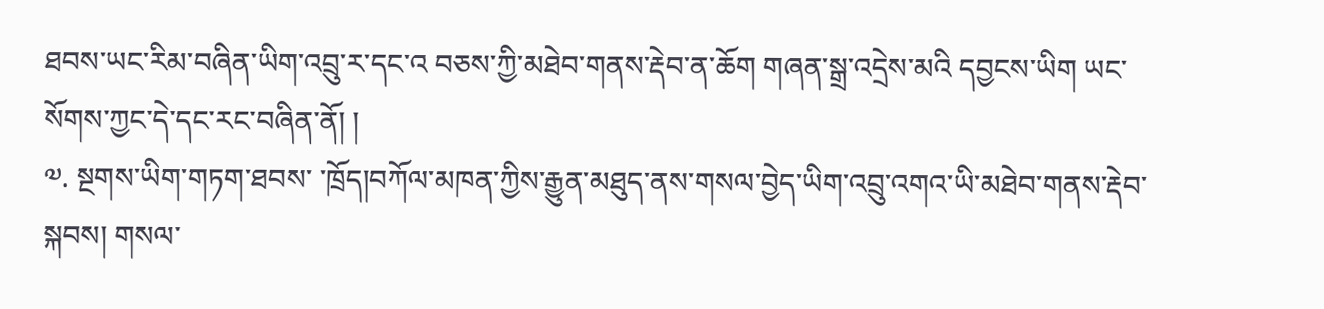ཐབས་ཡང་རིམ་བཞིན་ཡིག་འབྲུ་ར་དང་འ བཅས་ཀྱི་མཐེབ་གནས་རྡེབ་ན་ཆོག གཞན་སྒྲ་འདྲེས་མའི དབྱངས་ཡིག ཡང་སོགས་ཀྱང་དེ་དང་རང་བཞིན་ནོ། །
༧. སྔགས་ཡིག་གཏག་ཐབས་ ་ཁྲོད།བཀོལ་མཁན་ཀྱིས་རྒྱུན་མཐུད་ནས་གསལ་བྱེད་ཡིག་འབྲུ་འགའ་ཡི་མཐེབ་གནས་རྡེབ་སྐབས། གསལ་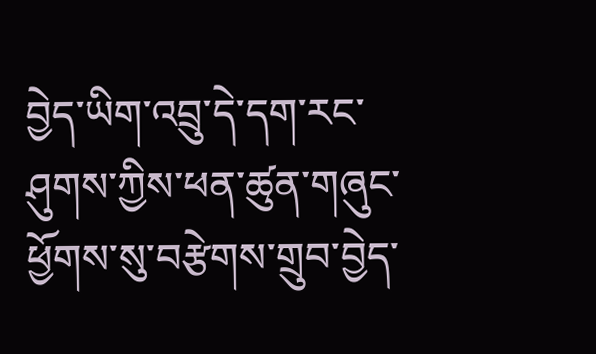བྱེད་ཡིག་འབྲུ་དེ་དག་རང་ཤུགས་ཀྱིས་ཕན་ཚུན་གཞུང་ཕྱོགས་སུ་བརྩེགས་གྲུབ་བྱེད་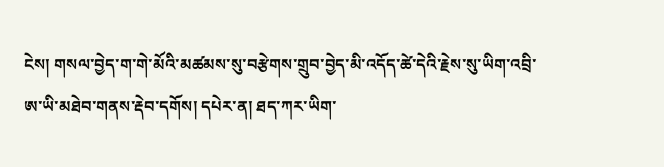ངེས། གསལ་བྱེད་ག་གེ་མོའི་མཚམས་སུ་བརྩེགས་གྲུབ་བྱེད་མི་འདོད་ཚེ་དེའི་རྗེས་སུ་ཡིག་འབྲི་ཨ་ཡི་མཐེབ་གནས་རྡེབ་དགོས། དཔེར་ན། ཐད་ཀར་ཡིག་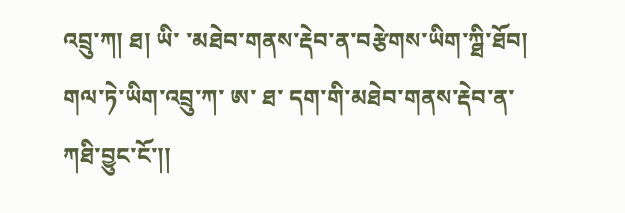འབྲུ་ཀ། ཐ། ཡི་ ་མཐེབ་གནས་རྡེབ་ན་བརྩེགས་ཡིག་ཀྠི་ཐོབ། གལ་ཏེ་ཡིག་འབྲུ་ཀ་ ཨ་ ཐ་ དག་གི་མཐེབ་གནས་རྡེབ་ན་ཀཐི་བྱུང་ངོ་།།